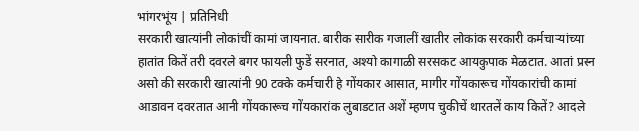भांगरभूंय | प्रतिनिधी
सरकारी खात्यांनी लोकांचीं कामां जायनात. बारीक सारीक गजालीं खातीर लोकांक सरकारी कर्मचाऱ्यांच्या हातांत कितें तरी दवरले बगर फायली फुडें सरनात, अश्यो कागाळी सरसकट आयकुपाक मेळटात. आतां प्रस्न असो की सरकारी खात्यांनी 90 टक्के कर्मचारी हे गोंयकार आसात, मागीर गोंयकारूच गोंयकारांची कामां आडावन दवरतात आनी गोंयकारूच गोंयकारांक लुबाडटात अशें म्हणप चुकीचें थारतलें काय कितें? आदले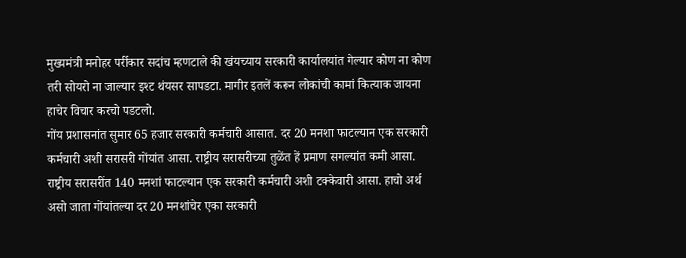मुख्यमंत्री मनोहर पर्रीकार सदांच म्हणटाले की खंयच्याय सरकारी कार्यालयांत गेल्यार कोण ना कोण तरी सोयरो ना जाल्यार इश्ट थंयसर सापडटा. मागीर इतलें करून लोकांची कामां कित्याक जायना हाचेर विचार करचो पडटलो.
गोंय प्रशासनांत सुमार 65 हजार सरकारी कर्मचारी आसात. दर 20 मनशा फाटल्यान एक सरकारी कर्मचारी अशी सरासरी गोंयांत आसा. राष्ट्रीय सरासरीच्या तुळेंत हें प्रमाण सगल्यांत कमी आसा. राष्ट्रीय सरासरींत 140 मनशां फाटल्यान एक सरकारी कर्मचारी अशी टक्केवारी आसा. हाचो अर्थ असो जाता गोंयांतल्या दर 20 मनशांचेर एका सरकारी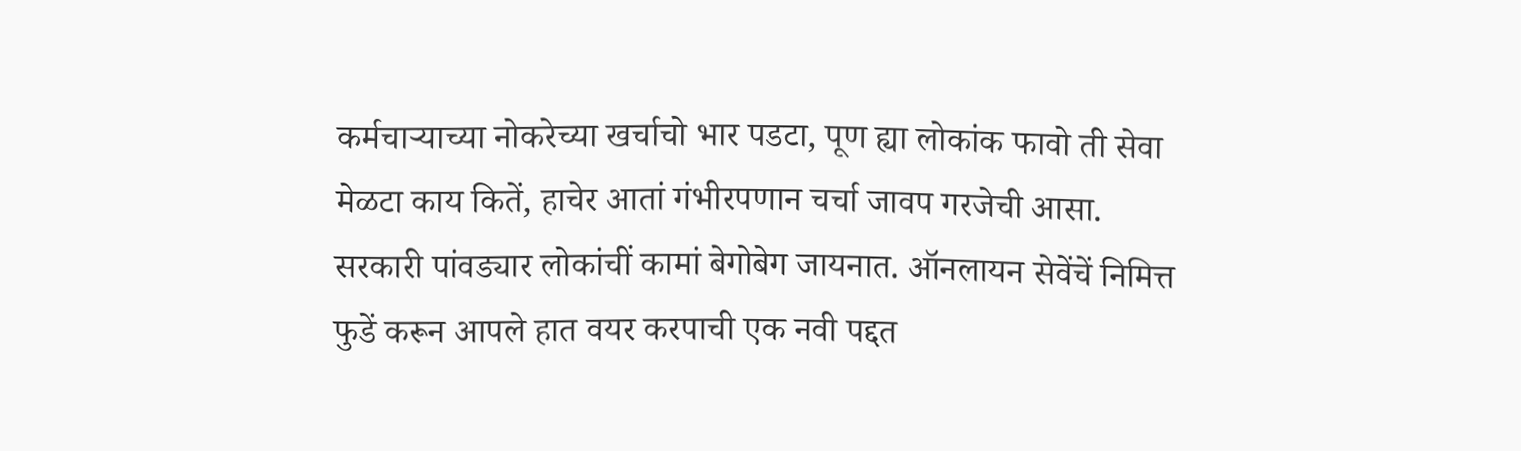कर्मचाऱ्याच्या नोकरेच्या खर्चाचो भार पडटा, पूण ह्या लोकांक फावो ती सेवा मेळटा काय कितें, हाचेर आतां गंभीरपणान चर्चा जावप गरजेची आसा.
सरकारी पांवड्यार लोकांचीं कामां बेगोबेग जायनात. ऑनलायन सेवेंचें निमित्त फुडें करून आपले हात वयर करपाची एक नवी पद्दत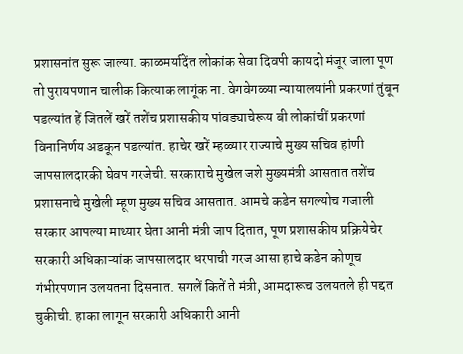प्रशासनांत सुरू जाल्या. काळमर्यादेंत लोकांक सेवा दिवपी कायदो मंजूर जाला पूण तो पुरायपणान चालीक कित्याक लागूंक ना. वेगवेगळ्या न्यायालयांनी प्रकरणां तुंबून पडल्यांत हें जितलें खरें तशेंच प्रशासकीय पांवड्याचेरूय बी लोकांचीं प्रकरणां विनानिर्णय अडकून पडल्यांत. हाचेर खरें म्हळ्यार राज्याचे मुख्य सचिव हांणी जापसालदारकी घेवप गरजेची. सरकाराचे मुखेल जशे मुख्यमंत्री आसतात तशेंच प्रशासनाचे मुखेली म्हूण मुख्य सचिव आसतात. आमचे कडेन सगल्योच गजाली सरकार आपल्या माथ्यार घेता आनी मंत्री जाप दितात, पूण प्रशासकीय प्रक्रियेचेर सरकारी अधिकाऱ्यांक जापसालदार धरपाची गरज आसा हाचे कडेन कोणूच गंभीरपणान उलयतना दिसनात. सगलें कितें ते मंत्री, आमदारूच उलयतले ही पद्दत चुकीची. हाका लागून सरकारी अधिकारी आनी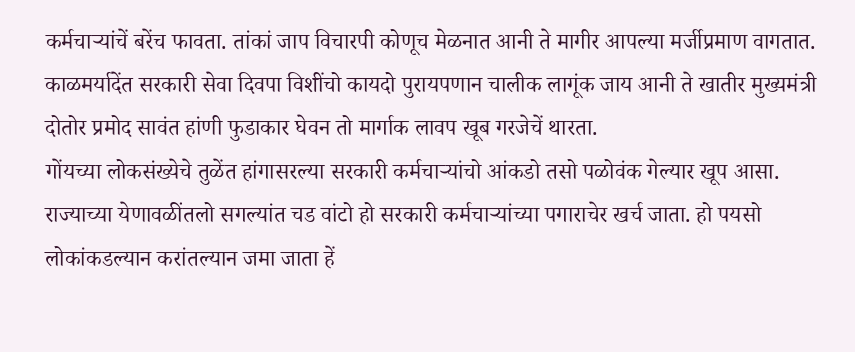कर्मचाऱ्यांचें बरेंच फावता. तांकां जाप विचारपी कोणूच मेळनात आनी ते मागीर आपल्या मर्जीप्रमाण वागतात. काळमर्यादेंत सरकारी सेवा दिवपा विशींचो कायदो पुरायपणान चालीक लागूंक जाय आनी ते खातीर मुख्यमंत्री दोतोर प्रमोद सावंत हांणी फुडाकार घेवन तो मार्गाक लावप खूब गरजेचें थारता.
गोंयच्या लोकसंख्येचे तुळेंत हांगासरल्या सरकारी कर्मचाऱ्यांचो आंकडो तसो पळोवंक गेल्यार खूप आसा. राज्याच्या येणावळींतलो सगल्यांत चड वांटो हो सरकारी कर्मचाऱ्यांच्या पगाराचेर खर्च जाता. हो पयसो लोकांकडल्यान करांतल्यान जमा जाता हें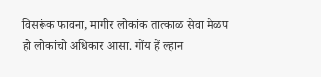विसरूंक फावना, मागीर लोकांक तात्काळ सेवा मेळप हो लोकांचो अधिकार आसा. गोंय हें ल्हान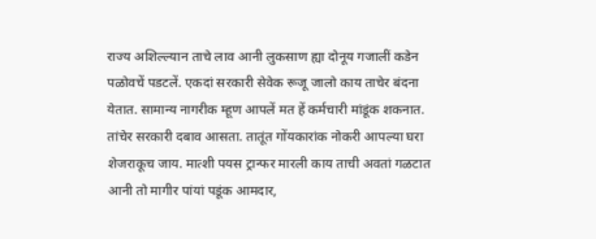राज्य अशिल्ल्यान ताचे लाव आनी लुकसाण ह्या दोनूय गजालीं कडेन पळोवचें पडटलें. एकदां सरकारी सेवेक रूजू जालो काय ताचेर बंदना येतात. सामान्य नागरीक म्हूण आपलें मत हें कर्मचारी मांडूंक शकनात. तांचेर सरकारी दबाव आसता. तातूंत गोंयकारांक नोकरी आपल्या घरा शेजराकूच जाय. मात्शी पयस ट्रान्फर मारली काय ताची अवतां गळटात आनी तो मागीर पांयां पडूंक आमदार,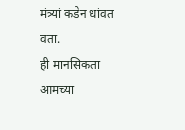मंत्र्यां कडेन धांवत वता.
ही मानसिकता आमच्या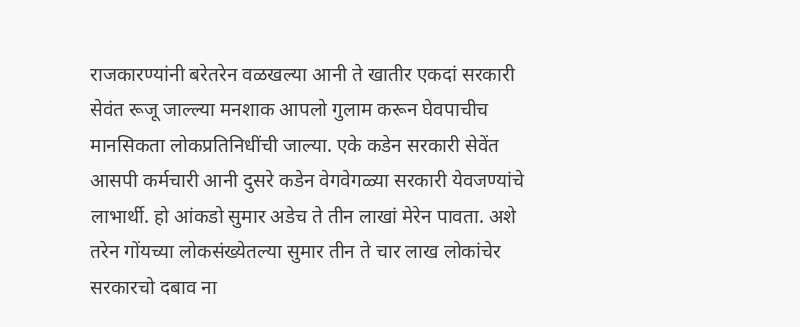राजकारण्यांनी बरेतरेन वळखल्या आनी ते खातीर एकदां सरकारी सेवंत रूजू जाल्ल्या मनशाक आपलो गुलाम करून घेवपाचीच मानसिकता लोकप्रतिनिधींची जाल्या. एके कडेन सरकारी सेवेंत आसपी कर्मचारी आनी दुसरे कडेन वेगवेगळ्या सरकारी येवजण्यांचे लाभार्थी. हो आंकडो सुमार अडेच ते तीन लाखां मेरेन पावता. अशे तरेन गोंयच्या लोकसंख्येतल्या सुमार तीन ते चार लाख लोकांचेर सरकारचो दबाव ना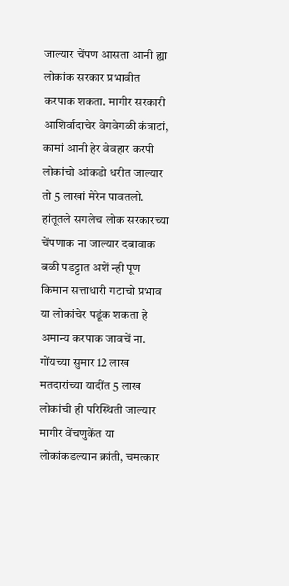जाल्यार चेंपण आसता आनी ह्या लोकांक सरकार प्रभावीत करपाक शकता. मागीर सरकारी आशिर्वादाचेर वेगवेगळी कंत्राटां, कामां आनी हेर वेवहार करपी लोकांचो आंकडो धरीत जाल्यार तो 5 लाखां मेरेन पावतलो. हांतूतले सगलेच लोक सरकारच्या चेंपणाक ना जाल्यार दबावाक बळी पडट्टात अशें न्ही पूण किमान सत्ताधारी गटाचो प्रभाव या लोकांचेर पडूंक शकता हे अमान्य करपाक जावचें ना. गोंयच्या सुमार 12 लाख मतदारांच्या यादींत 5 लाख लोकांची ही परिस्थिती जाल्यार मागीर वेंचणुकेंत या लोकांकडल्यान क्रांती, चमत्कार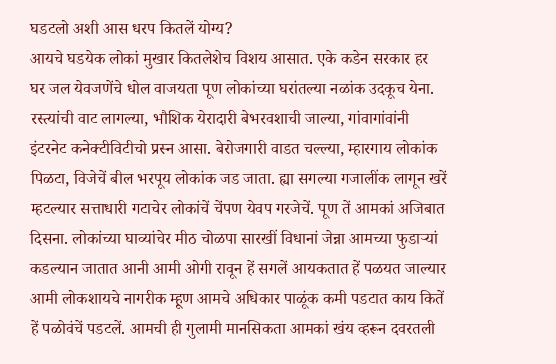घडटलो अशी आस धरप कितलें योग्य?
आयचे घडयेक लोकां मुखार कितलेशेच विशय आसात. एके कडेन सरकार हर घर जल येवजणेंचे धोल वाजयता पूण लोकांच्या घरांतल्या नळांक उदकूच येना. रस्त्यांची वाट लागल्या, भौशिक येरादारी बेभरवशाची जाल्या, गांवागांवांनी इंटरनेट कनेक्टीविटीचो प्रस्न आसा. बेरोजगारी वाडत चल्ल्या, म्हारगाय लोकांक पिळटा, विजेचें बील भरपूय लोकांक जड जाता. ह्या सगल्या गजालींक लागून खरें म्हटल्यार सत्ताधारी गटाचेर लोकांचें चेंपण येवप गरजेचें. पूण तें आमकां अजिबात दिसना. लोकांच्या घाव्यांचेर मीठ चोळपा सारखीं विधानां जेन्ना आमच्या फुडाऱ्यां कडल्यान जातात आनी आमी ओगी रावून हें सगलें आयकतात हें पळयत जाल्यार आमी लोकशायचे नागरीक म्हूण आमचे अधिकार पाळूंक कमी पडटात काय कितें हें पळोवंचें पडटलें. आमची ही गुलामी मानसिकता आमकां खंय व्हरून दवरतली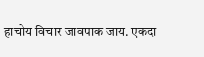हाचोय विचार जावपाक जाय. एकदा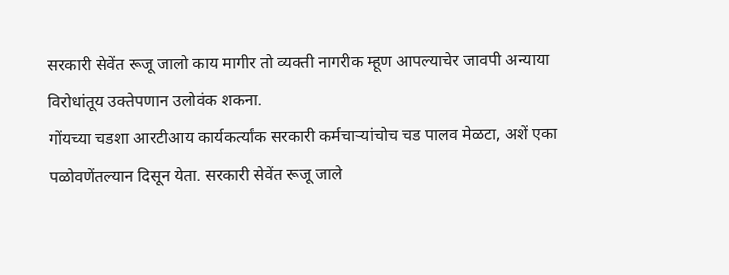सरकारी सेवेंत रूजू जालो काय मागीर तो व्यक्ती नागरीक म्हूण आपल्याचेर जावपी अन्याया विरोधांतूय उक्तेपणान उलोवंक शकना.
गोंयच्या चडशा आरटीआय कार्यकर्त्यांक सरकारी कर्मचाऱ्यांचोच चड पालव मेळटा, अशें एका पळोवणेंतल्यान दिसून येता. सरकारी सेवेंत रूजू जाले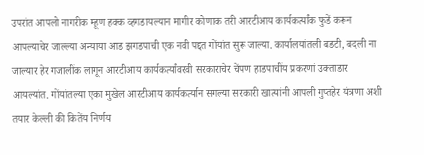उपरांत आपलो नागरीक म्हूण हक्क व्हगडायल्यान मागीर कोणाक तरी आरटीआय कार्यकर्त्यांक फुडें करून आपल्याचेर जाल्ल्या अन्याया आड झगडपाची एक नवी पद्दत गोंयांत सुरू जाल्या. कार्यालयांतली बडटी, बदली ना जाल्यार हेर गजालींक लागून आरटीआय कार्यकर्त्यांवरवी सरकाराचेर चेंपण हाडपाचींय प्रकरणां उक्ताडार आयल्यांत. गोंयांतल्या एका मुखेल आरटीआय कार्यकर्त्यान सगल्या सरकारी खात्यांनी आपली गुप्तहेर यंत्रणा अशी तयार केल्ली की कितेंय निर्णय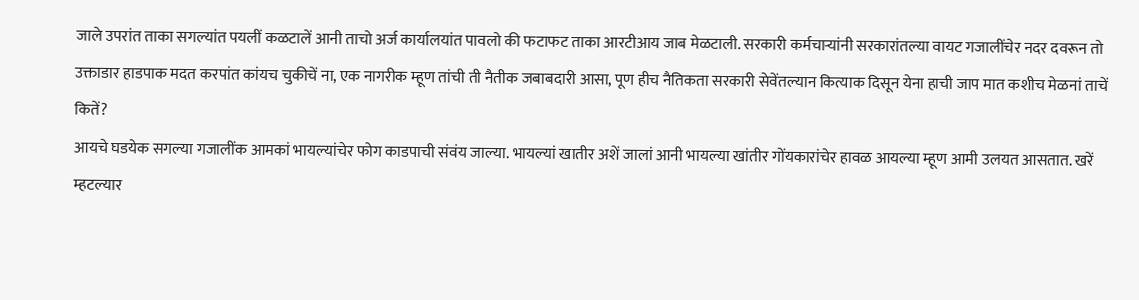जाले उपरांत ताका सगल्यांत पयलीं कळटालें आनी ताचो अर्ज कार्यालयांत पावलो की फटाफट ताका आरटीआय जाब मेळटाली. सरकारी कर्मचाऱ्यांनी सरकारांतल्या वायट गजालींचेर नदर दवरून तो उक्ताडार हाडपाक मदत करपांत कांयच चुकीचें ना, एक नागरीक म्हूण तांची ती नैतीक जबाबदारी आसा, पूण हीच नैतिकता सरकारी सेवेंतल्यान कित्याक दिसून येना हाची जाप मात कशीच मेळनां ताचें कितें?
आयचे घडयेक सगल्या गजालींक आमकां भायल्यांचेर फोग काडपाची संवंय जाल्या. भायल्यां खातीर अशें जालां आनी भायल्या खांतीर गोंयकारांचेर हावळ आयल्या म्हूण आमी उलयत आसतात. खरें म्हटल्यार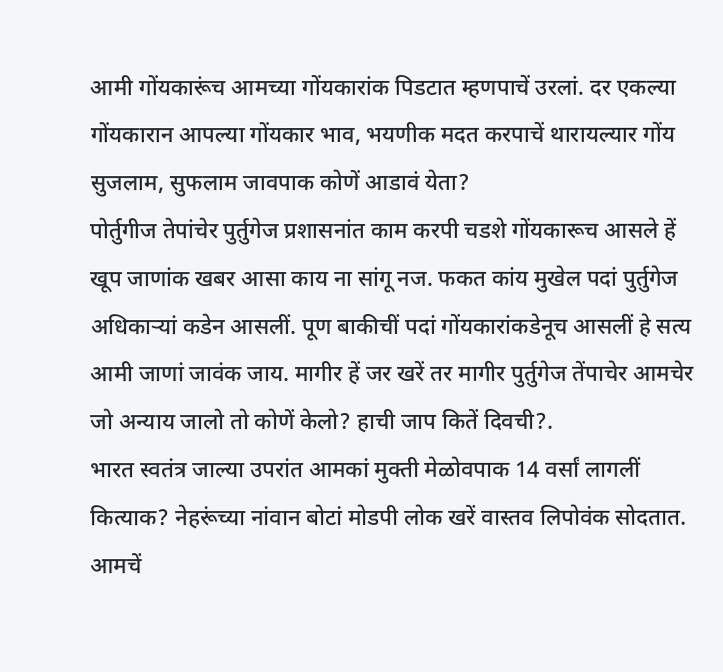आमी गोंयकारूंच आमच्या गोंयकारांक पिडटात म्हणपाचें उरलां. दर एकल्या गोंयकारान आपल्या गोंयकार भाव, भयणीक मदत करपाचें थारायल्यार गोंय सुजलाम, सुफलाम जावपाक कोणें आडावं येता?
पोर्तुगीज तेपांचेर पुर्तुगेज प्रशासनांत काम करपी चडशे गोंयकारूच आसले हें खूप जाणांक खबर आसा काय ना सांगू नज. फकत कांय मुखेल पदां पुर्तुगेज अधिकाऱ्यां कडेन आसलीं. पूण बाकीचीं पदां गोंयकारांकडेनूच आसलीं हे सत्य आमी जाणां जावंक जाय. मागीर हें जर खरें तर मागीर पुर्तुगेज तेंपाचेर आमचेर जो अन्याय जालो तो कोणें केलो? हाची जाप कितें दिवची?.
भारत स्वतंत्र जाल्या उपरांत आमकां मुक्ती मेळोवपाक 14 वर्सां लागलीं कित्याक? नेहरूंच्या नांवान बोटां मोडपी लोक खरें वास्तव लिपोवंक सोदतात. आमचें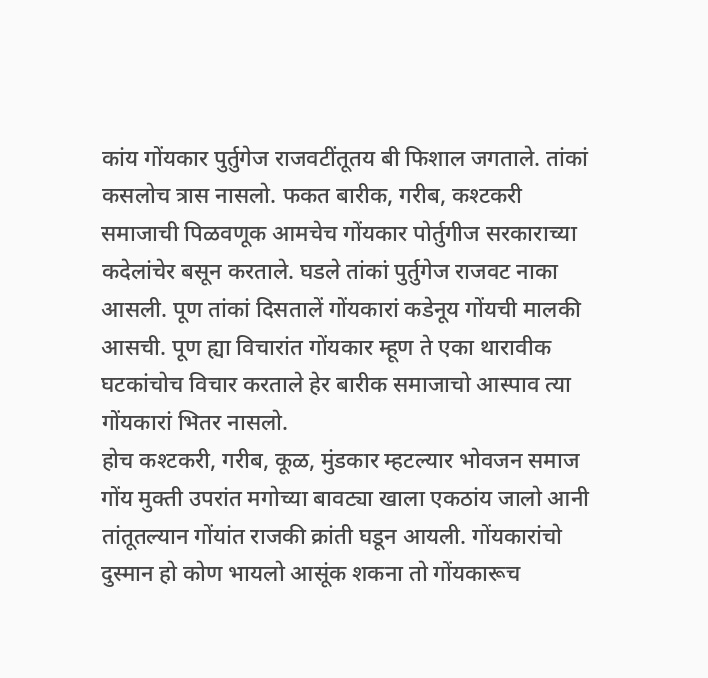कांय गोंयकार पुर्तुगेज राजवटींतूतय बी फिशाल जगताले. तांकां कसलोच त्रास नासलो. फकत बारीक, गरीब, कश्टकरी समाजाची पिळवणूक आमचेच गोंयकार पोर्तुगीज सरकाराच्या कदेलांचेर बसून करताले. घडले तांकां पुर्तुगेज राजवट नाका आसली. पूण तांकां दिसतालें गोंयकारां कडेनूय गोंयची मालकी आसची. पूण ह्या विचारांत गोंयकार म्हूण ते एका थारावीक घटकांचोच विचार करताले हेर बारीक समाजाचो आस्पाव त्या गोंयकारां भितर नासलो.
होच कश्टकरी, गरीब, कूळ, मुंडकार म्हटल्यार भोवजन समाज गोंय मुक्ती उपरांत मगोच्या बावट्या खाला एकठांय जालो आनी तांतूतल्यान गोंयांत राजकी क्रांती घडून आयली. गोंयकारांचो दुस्मान हो कोण भायलो आसूंक शकना तो गोंयकारूच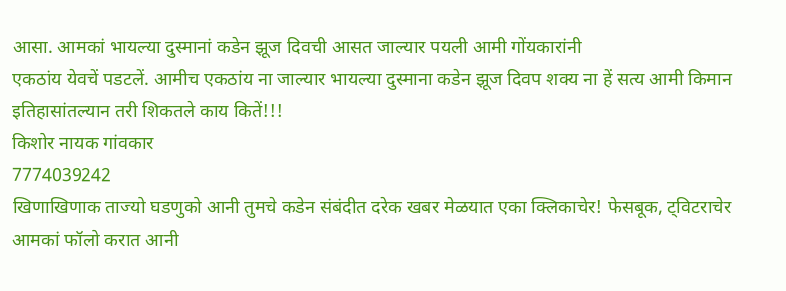आसा. आमकां भायल्या दुस्मानां कडेन झूज दिवची आसत जाल्यार पयली आमी गोंयकारांनी
एकठांय येवचें पडटलें. आमीच एकठांय ना जाल्यार भायल्या दुस्माना कडेन झूज दिवप शक्य ना हें सत्य आमी किमान इतिहासांतल्यान तरी शिकतले काय कितें!!!
किशोर नायक गांवकार
7774039242
खिणाखिणाक ताज्यो घडणुको आनी तुमचे कडेन संबंदीत दरेक खबर मेळयात एका क्लिकाचेर! फेसबूक, ट्विटराचेर आमकां फॉलो करात आनी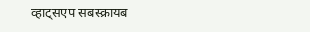व्हाट्सएप सबस्क्रायब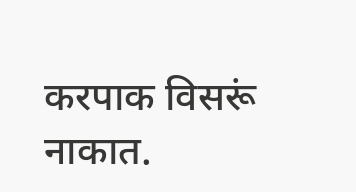करपाक विसरूं नाकात.